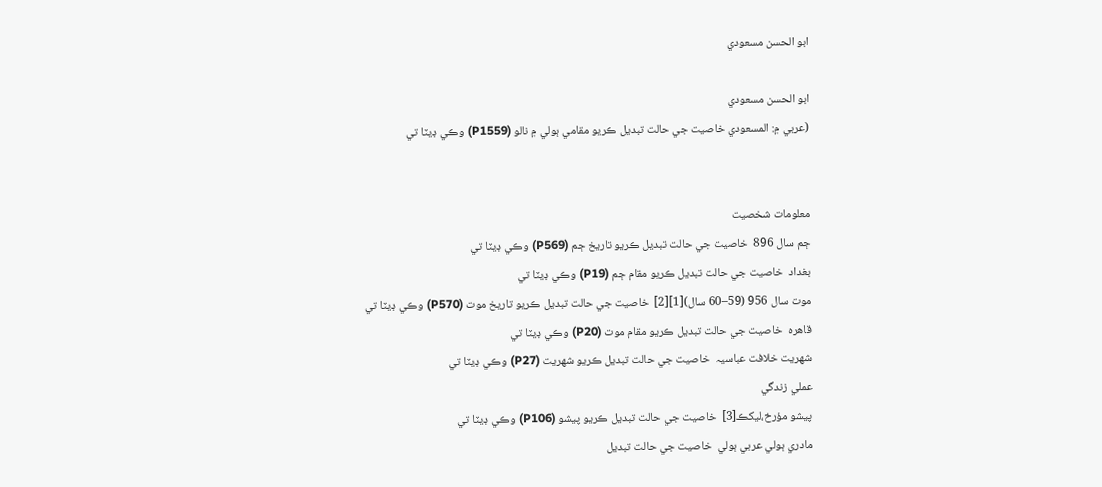ابو الحسن مسعودي

ابو الحسن مسعودي
(عربي ۾: المسعودي خاصيت جي حالت تبديل ڪريو مقامي ٻولي ۾ نالو (P1559) وڪي ڊيٽا تي


معلومات شخصيت
ڄم سال 896  خاصيت جي حالت تبديل ڪريو تاريخ ڄم (P569) وڪي ڊيٽا تي
بغداد  خاصيت جي حالت تبديل ڪريو مقام ڄم (P19) وڪي ڊيٽا تي
موت سال 956 (59–60 سال)[1][2]  خاصيت جي حالت تبديل ڪريو تاريخ موت (P570) وڪي ڊيٽا تي
قاھرہ  خاصيت جي حالت تبديل ڪريو مقام موت (P20) وڪي ڊيٽا تي
شھريت خلافت عباسيہ  خاصيت جي حالت تبديل ڪريو شهريت (P27) وڪي ڊيٽا تي
عملي زندگي
پيشو مؤرخ،ليکڪ[3]  خاصيت جي حالت تبديل ڪريو پيشو (P106) وڪي ڊيٽا تي
مادري ٻولي عربي ٻولي  خاصيت جي حالت تبديل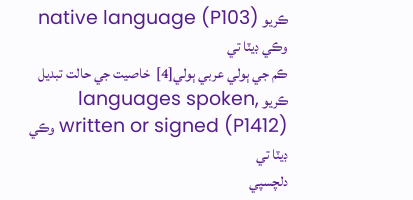ڪريو native language (P103) وڪي ڊيٽا تي
ڪم جي ٻولي عربي ٻولي[4]  خاصيت جي حالت تبديل ڪريو languages spoken, written or signed (P1412) وڪي ڊيٽا تي
دلچسپي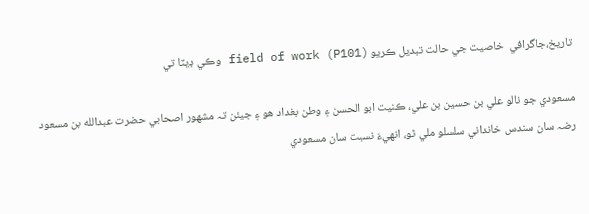تاريخ،جاگرافي  خاصيت جي حالت تبديل ڪريو field of work (P101) وڪي ڊيٽا تي

مسعودي جو نالو علي بن حسين بن علي، ڪنيت ابو الحسن ۽ وطن بغداد ھو ۽ جيئن تہ مشھور اصحابي حضرت عبدالله بن مسعود رضہ سان سندس خانداني سلسلو ملي ٿو، انھيءَ نسبت سان مسعودي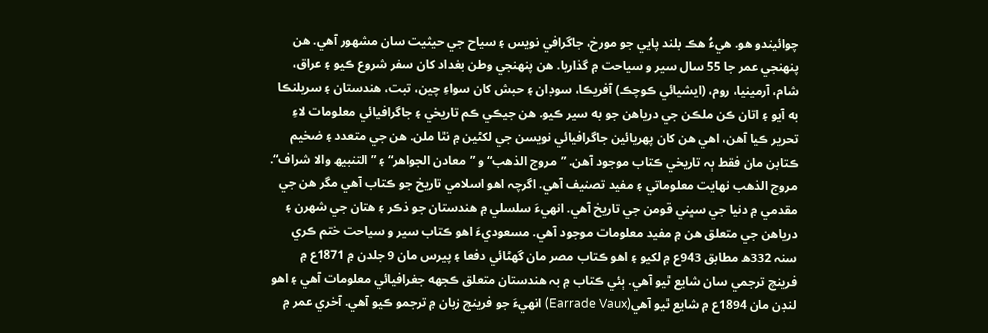چوائيندو ھو. ھيءُ ھڪ بلند پايي جو مورخ، جاگرافي نويس ۽ سياح جي حيثيت سان مشھور آھي. ھن پنھنجي عمر جا 55 سال سير و سياحت ۾ گذاريا. ھن پنھنجي وطن بغداد کان سفر شروع ڪيو ۽ عراق، شام، آرمينيا، روم، (ايشيائي ڪوچڪ) آفريڪا، سوڊان ۽ حبش کان سواءِ چين، تبت، ھندستان ۽ سريلنڪا به آيو ۽ اتان ڪن ملڪن جي درياھن جو به سير ڪيو. هن جيڪي ڪم تاريخي ۽ جاگرافيائي معلومات لاءِ تحرير ڪيا آھن، اھي ھن کان پھريائين جاگرافيائي نويسن جي لکڻين ۾ نٿا ملن. ھن جي متعدد ۽ ضخيم ڪتابن مان فقط ٻہ تاريخي ڪتاب موجود آھن. ”مروج الذھب“ و ”معادن الجواھر“ ۽ ”التنبيھ والا شراف“. مروج الذھب نھايت معلوماتي ۽ مفيد تصنيف آھي. اگرچہ اھو اسلامي تاريخ جو ڪتاب آھي مگر ھن جي مقدمي ۾ دنيا جي سڀني قومن جي تاريخ آھي. انھيءَ سلسلي ۾ ھندستان جو ذڪر ۽ ھتان جي شھرن ۽ درياھن جي متعلق ھن ۾ مفيد معلومات موجود آھي. مسعوديءَ اھو ڪتاب سير و سياحت ختم ڪري سنہ 332ھ مطابق 943ع ۾ لکيو ۽ اھو ڪتاب مصر مان گھڻائي دفعا ۽ پيرس مان 9 جلدن ۾ 1871ع ۾ فرينچ ترجمي سان شايع ٿيو آھي. ٻئي ڪتاب ۾ بہ ھندستان متعلق ڪجهه جغرافيائي معلومات آھي ۽ اھو لنڊن مان 1894ع ۾ شايع ٿيو آھي(Earrade Vaux) انھيءَ جو فرينچ زبان ۾ ترجمو ڪيو آھي. آخري عمر ۾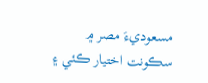مسعوديءَ مصر ۾ سڪونت اختيار ڪئي ۽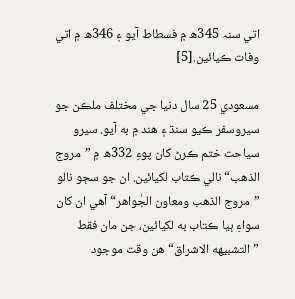اتي سنہ 345ھ ۾ فسطاط آيو ۽ 346ھ ۾ اتي وفات ڪيائين.[5]

مسعودي 25 سال دنيا جي مختلف ملڪن جو سيروسفر ڪيو سنڌ ۽ هند ۾ به آيو. سيرو سياحت ختم ڪرڻ کان پوءِ 332ھ ۾ ”مروج الذهب“ نالي ڪتاب لکيائين. ان جو سڄو نالو ”مروج الذهب ومعاون الجٰواهر“ آهي ان کان سواءِ ٻيا ڪتاب به لکيائين، جن مان فقط ”التشبيهه الاشراق“ هن وقت موجود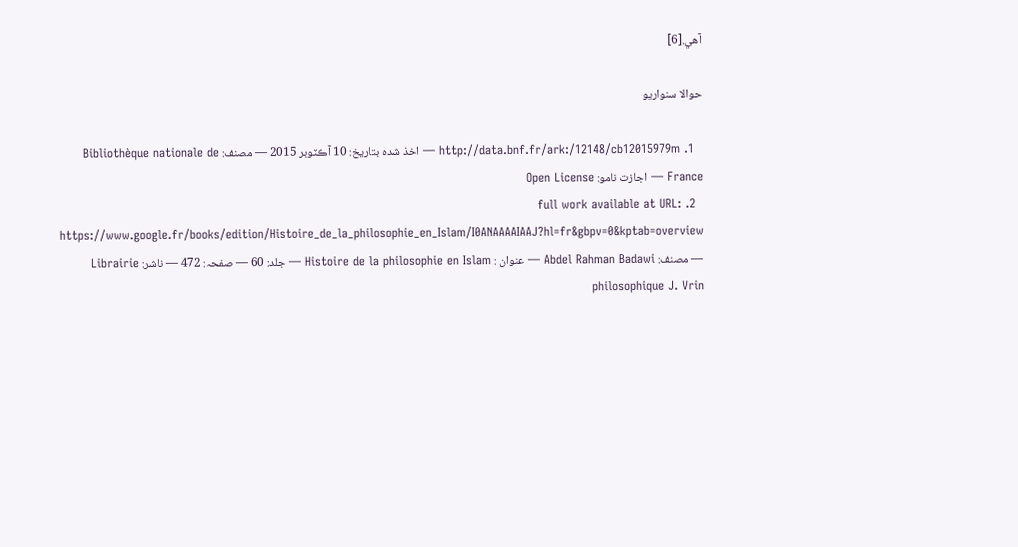آهي.[6]

حوالا سنواريو

  1. http://data.bnf.fr/ark:/12148/cb12015979m — اخذ شدہ بتاریخ: 10 آڪٽوبر 2015 — مصنف: Bibliothèque nationale de France — اجازت نامو: Open License
  2. full work available at URL: https://www.google.fr/books/edition/Histoire_de_la_philosophie_en_Islam/I0ANAAAAIAAJ?hl=fr&gbpv=0&kptab=overview — مصنف: Abdel Rahman Badawi — عنوان : Histoire de la philosophie en Islam — جلد: 60 — صفحہ: 472 — ناشر: Librairie philosophique J. Vrin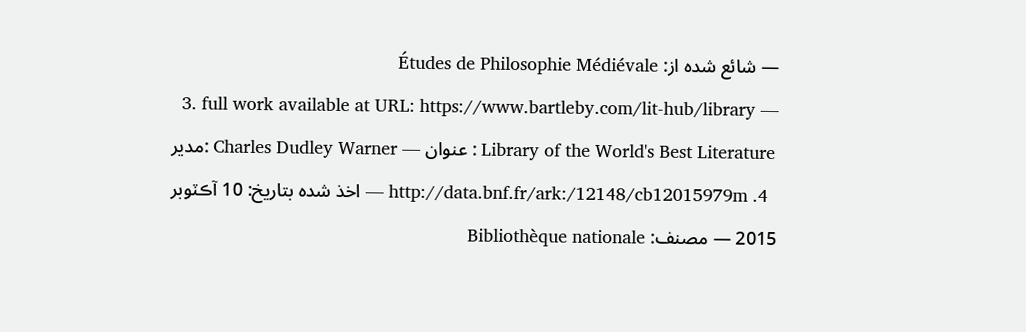— شائع شدہ از: Études de Philosophie Médiévale
  3. full work available at URL: https://www.bartleby.com/lit-hub/library — مدیر: Charles Dudley Warner — عنوان : Library of the World's Best Literature
  4. http://data.bnf.fr/ark:/12148/cb12015979m — اخذ شدہ بتاریخ: 10 آڪٽوبر 2015 — مصنف: Bibliothèque nationale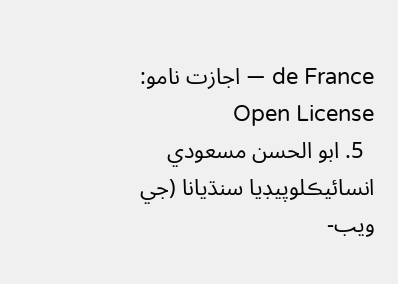de France — اجازت نامو: Open License
  5. ابو الحسن مسعودي انسائيڪلوپيڊيا سنڌيانا (جي ويب-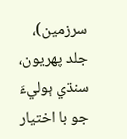سرزمين)، جلد پھريون، سنڌي ٻوليءَ جو با اختيار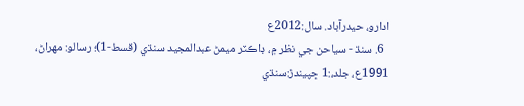ادارو، حيدرآباد. سال:2012ع
  6. سنڌ - سياحن جي نظر ۾، ڊاڪٽر ميمڻ عبدالمجيد سنڌي (قسط-1)؛ رسالو: مهراڻ، 1991ع، جلد،:1 ڇپيندڙ:سنڌي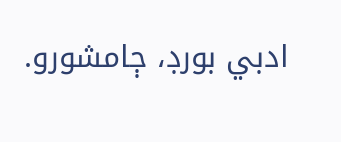ادبي بورڊ، ڄامشورو.